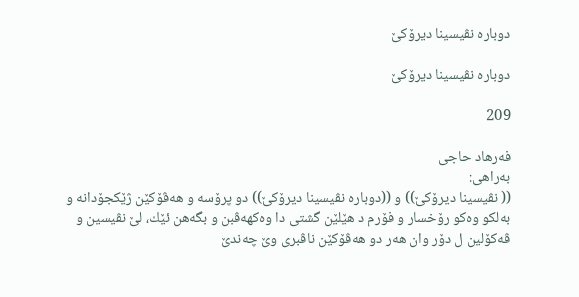دوباره‌ نڤیسینا دیرۆكێ

دوباره‌ نڤیسینا دیرۆكێ

209

فه‌رهاد حاجى
به‌راهی:
(( نڤیسینا دیرۆكێ)) و ((دوباره‌ نڤیسینا دیرۆكێ)) دو پرۆسه‌ و هه‌ڤۆكێن ژێكجۆدانه‌ و به‌لكو وه‌كو رۆخسار و فۆرم د هێلێن گشتی دا وه‌كهه‌ڤبن و بگه‌هن ئێك، لێ نڤیسین و ڤه‌كۆلین ل دۆر وان هه‌ر دو هه‌ڤۆكێن ناڤبرى وێ چه‌ندێ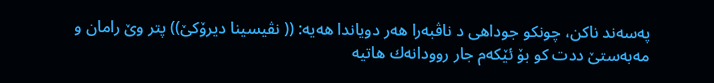په‌سه‌ند ناكن، چونكو جوداهى د ناڤبه‌را هه‌ر دویاندا هه‌یه‌: (( نڤیسینا دیرۆكێ)) پتر وێ رامان و مه‌به‌ستێ ددت كو بۆ ئێكه‌م جار روودانه‌ك هاتیه‌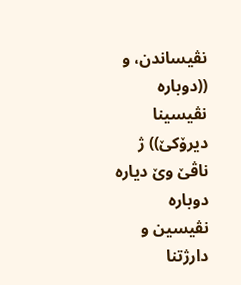نڤیساندن، و ((دوباره‌ نڤیسینا دیرۆكێ)) ژ ناڤێ وێ دیاره‌ دوباره‌ نڤیسین و دارژتنا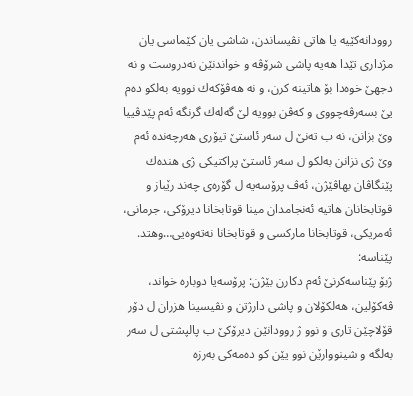روودانه‌كێیه‌ یا هاتى نڤیساندن، شاشى یان كێماسى یان مژدارى تێدا هه‌یه‌ پاشى شرۆڤه‌ و خواندنێن نه‌دروست و نه‌ دجهێ خوه‌دا بۆ هاتینه‌ كرن، و نه‌ هه‌ڤۆكه‌ك نوویه‌ به‌لكو ده‌م یێ بسه‌رڤه‌چووى و كه‌ڤن بوویه‌ لێ گه‌له‌ك گرنگه‌ ئه‌م پێدڤییا وێ بزانن، نه‌ ب ته‌نێ ل سه‌ر ئاستێ تیۆرى هه‌رچه‌نده‌ ئه‌م وێ ژی نزانن به‌لكو ل سه‌ر ئاستێ پراكتیكى ژی هنده‌ك پێنگاڤان بهاڤێژن، ئه‌ڤ پرۆسه‌یه‌ ل گۆره‌ى چه‌ند رێباز و قوتابخانان هاتیه‌ ئه‌نجامدان مینا قوتابخانا دیرۆكى، جرمانى، ئه‌مریكى، قوتابخانا ماركسى و قوتابخانا نه‌ته‌وه‌یى…وهتد.
پێناسه‌:
ژبۆ پێناسه‌كرنێ ئه‌م دكارن بێژن: پرۆسه‌یا دوباره‌ خواند، ڤه‌كۆلین، هه‌لكۆلان و پاشى دارژتن و نڤیسینا هزران ل دۆر قۆلاچێن تارى و نوو ژ روودانێن دیرۆكێ ب پالپشتى ل سه‌ر به‌لگه‌ و شینووارێن نوو یێن كو ده‌مه‌كى به‌رزه‌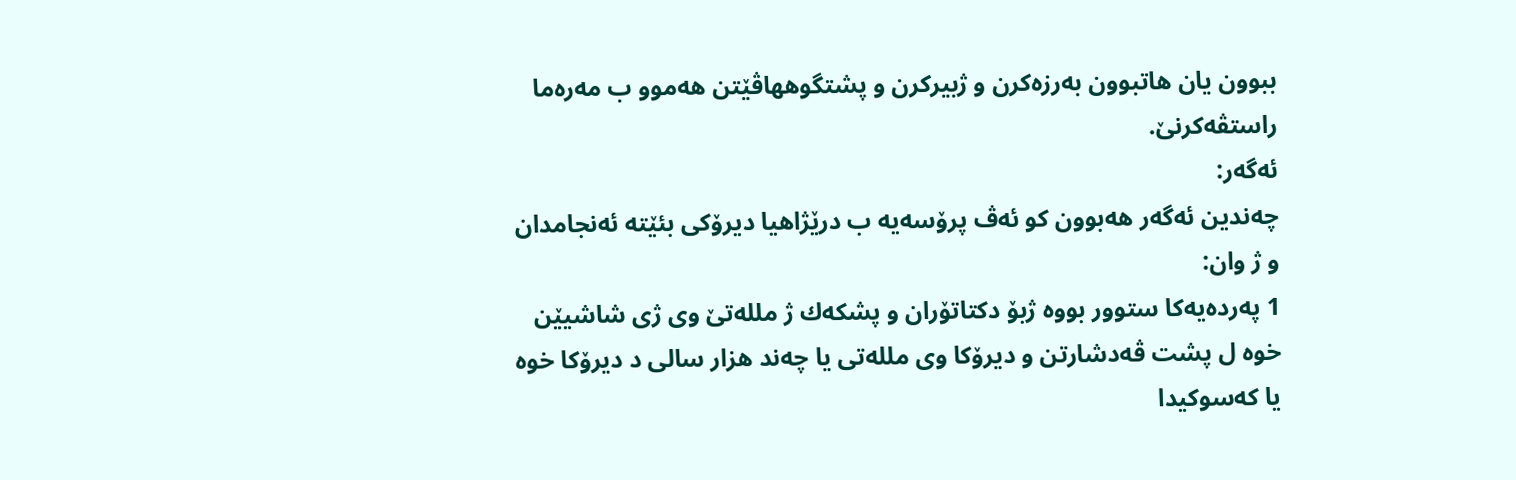ببوون یان هاتبوون به‌رزه‌كرن و ژبیركرن و پشتگوههاڤێتن هه‌موو ب مه‌ره‌ما راستڤه‌كرنێ.
ئه‌گه‌ر:
چه‌ندین ئه‌گه‌ر هه‌بوون كو ئه‌ڤ پرۆسه‌یه‌ ب درێژاهیا دیرۆكى بئێته‌ ئه‌نجامدان و ژ وان:
1 په‌رده‌یه‌كا ستوور بووه‌ ژبۆ دكتاتۆران و پشكه‌ك ژ ملله‌تێ وى ژی شاشیێن خوه‌ ل پشت ڤه‌دشارتن و دیرۆكا وى ملله‌تى یا چه‌ند هزار سالى د دیرۆكا خوه‌ یا كه‌سوكیدا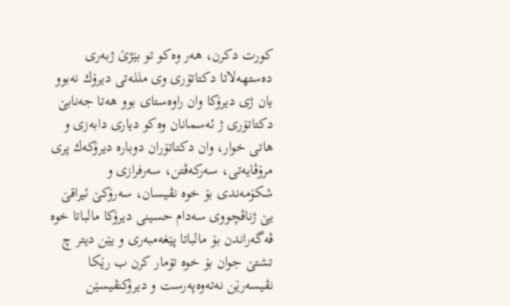كورت دكرن، هه‌ر وه‌كو تو بێژێ ژبه‌رى ده‌ستهه‌لاتا دكتاتۆرى وى ملله‌تى دیرۆك نه‌بوو یان ژی دیرۆكا وان راوه‌ستاى بوو هه‌تا جه‌نابێ دكتاتۆرى ژ ئه‌سمانان وه‌كو دیارى دابه‌زى و هاتى خوار، وان دكتاتۆران دوباره‌ دیرۆكه‌ك پرى مرۆڤایه‌تى، سه‌ركه‌ڤتن، سه‌رفرازى و شكۆمه‌ندى بۆ خوه‌ نڤیسان، سه‌رۆكێ ئیراقێ یێ ژناڤچووى سه‌دام حسینى دیرۆكا مالباتا خوه‌ ڤه‌گه‌راندن بۆ مالباتا پێغه‌مبه‌رى و یێن دیتر چ تشتێ جوان بۆ خوه‌ تۆمار كرن ب رێكا نڤیسه‌رێن نه‌ته‌وه‌په‌رست و دیرۆكنڤیسێن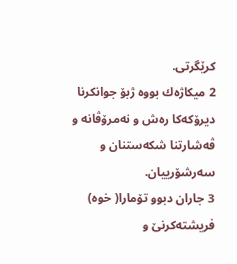كرێگرتى.
2 میكاژه‌ك بووه‌ ژبۆ جوانكرنا دیرۆكه‌كا ره‌ش و نه‌مرۆڤانه‌ و ڤه‌شارتنا شكه‌ستنان و سه‌رشۆرییان.
3 جاران دبوو تۆمارا( خوه‌) فریشته‌كرنێ و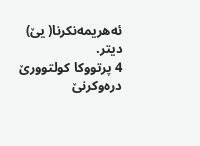ئه‌هریمه‌نكرنا( یێ) دیتر.
4 پرتووكا كولتوورێ دره‌وكرنێ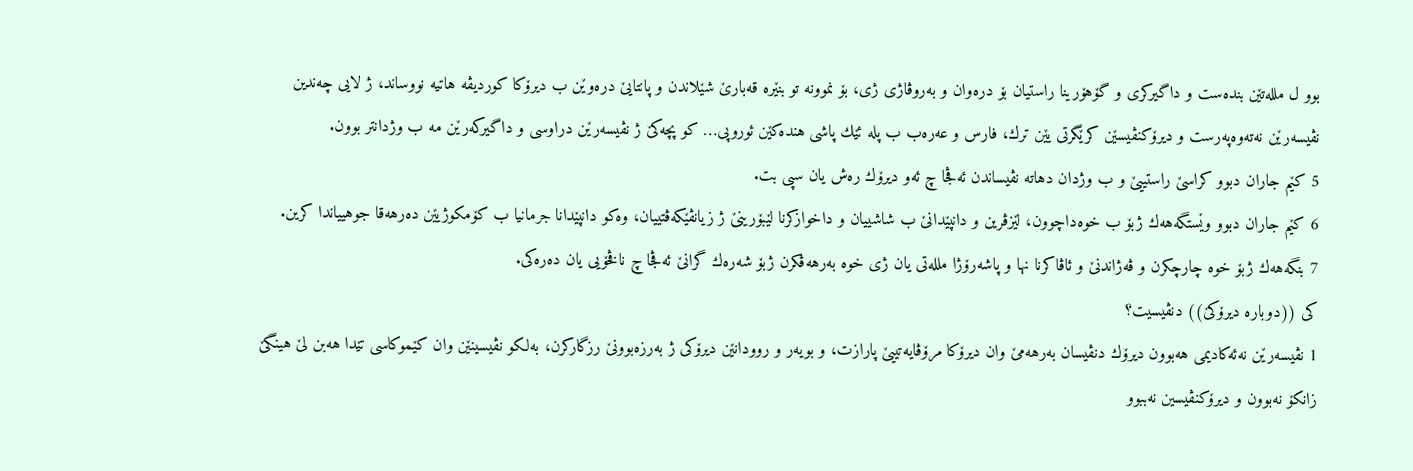بوو ل ملله‌تێن بنده‌ست و داگیركرى و گۆهۆرینا راستیان بۆ دره‌وان و به‌روڤاژى ژى، بۆ نموونه‌ تو بنێره‌ قه‌بارێ شێلاندن و پانتایێ دره‌وێن ب دیرۆكا كوردیڤه‌ هاتیه‌ نووساند، ژ لایى چه‌ندین نڤیسه‌رێن نه‌ته‌وه‌په‌رست و دیرۆكنڤیسێن كرێگرتى یێن ترك، فارس و عه‌ره‌ب ب پله‌ ئێك پاشى هنده‌كێن ئوروپى… كو پچه‌كێ ژ نڤیسه‌رێن دراوسى و داگیركه‌رێن مه‌ ب وژدانتر بوون.
5 كێم جاران دبوو كراسێ راستییێ و ب وژدان دهاته‌ نڤیساندن ئه‌ڤجا چ ئه‌و دیرۆك ره‌ش یان سپى بت.
6 كێم جاران دبوو وێستگه‌هه‌ك ژبۆ ب خوه‌داچوون، لێزڤرین و دانپێدانێ ب شاشییان و داخوازكرنا لێبۆرینێ ژ زیانڤێكه‌ڤتییان، وه‌كو دانپێدانا جرمانیا ب كۆمكوژیێن ده‌رهه‌قا جوهییاندا كرین.
7 بنگه‌هه‌ك ژبۆ خوه‌ چارچكرن و ڤه‌ژاندنێ و ئاڤاكرنا نها و پاشه‌رۆژا ملله‌تى یان ژی خوه‌ به‌رهه‌ڤكرن ژبۆ شه‌ره‌ك گرانێ ئه‌ڤجا چ ناڤخۆیى یان ده‌ره‌كى.
كى ((دوباره‌ دیرۆكێ)) دنڤیسیت؟
1 نڤیسه‌رێن نه‌ئه‌كادیمى هه‌بوون دیرۆك دنڤیسان به‌رهه‌مێ وان دیرۆكا مرۆڤایه‌تییێ پارازت، و بویه‌ر و روودانێن دیرۆكى ژ به‌رزه‌بوونێ رزگاركرن، به‌لكو نڤیسینێن وان كێموكاسى تێدا هه‌بن لێ هینگێ زانكۆ نه‌بوون و دیرۆكنڤیسین نه‌ببوو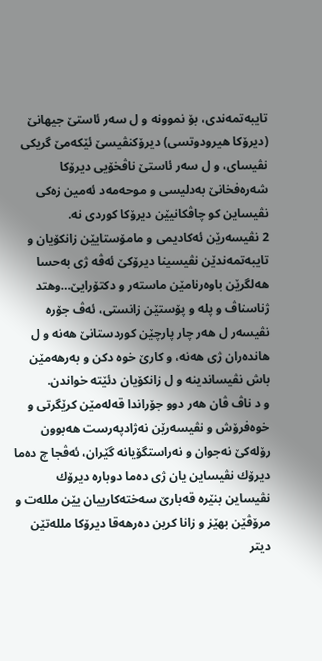تایبه‌تمه‌ندى، بۆ نموونه‌ و ل سه‌ر ئاستێ جیهانێ (دیرۆكا هیرودوتسى) دیرۆكنڤیسێ ئێكه‌مێ گریكى نڤیساى، و ل سه‌ر ئاستێ ناڤخۆیى دیرۆكا شه‌ره‌فخانێ به‌دلیسى و موحه‌مه‌د ئه‌مین زه‌كى نڤیساین كو چاڤكانیێن دیرۆكا كوردى نه‌.
2 نڤیسه‌رێن ئه‌كادیمى و مامۆستایێن زانكۆیان و تایبه‌تمه‌ندێن نڤیسینا دیرۆكێ ئه‌ڤه‌ ژی به‌حسا هه‌لگرێن باوه‌رنامێن ماسته‌ر و دكتۆرایێ…وهتد ژناسناڤ و پله‌ و پۆستێن زانستى، ئه‌ڤ جۆره‌ نڤیسه‌ر ل هه‌ر چار پارچێن كوردستانێ هه‌نه‌ و ل هانده‌ران ژی هه‌نه‌، و كارێ خوه‌ دكن و به‌رهه‌مێن باش نڤیساندینه‌ و ل زانكۆیان دئێته‌ خواندن.
و د ناڤ ڤان هه‌ر دوو جۆراندا قه‌له‌مێن كرێگرتى و خوه‌فرۆش و نڤیسه‌رێن نه‌ژادپه‌رست هه‌بوون رۆله‌كێ نه‌جوان و نه‌راستگۆیانه‌ گێران، ئه‌ڤجا چ ده‌ما دیرۆك نڤیساین یان ژی ده‌ما دوباره‌ دیرۆك نڤیساین بنێره‌ قه‌بارێ سه‌خته‌كارییان یێن ملله‌ت و مرۆڤێن بهێز و زانا كرین ده‌رهه‌قا دیرۆكا ملله‌تێن دیتر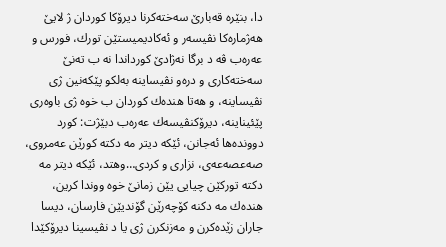دا، بنێره‌ قه‌بارێ سه‌خته‌كرنا دیرۆكا كوردان ژ لایێ هه‌ژماره‌كا نڤیسه‌ر و ئه‌كادیمیستێن تورك، فورس و عه‌ره‌ب ڤه‌ د برگا نه‌ژادێ كورداندا نه‌ ب ته‌نێ سه‌خته‌كارى و دره‌و نڤیساینه‌ به‌لكو پێكه‌نین ژی نڤیساینه‌، و هه‌تا هنده‌ك كوردان ب خوه‌ ژی باوه‌رى پێئیناینه‌، دیرۆكنڤیسه‌ك عه‌ره‌ب دبێژت: كورد دوونده‌ها ئه‌جانن، ئێكه‌ دیتر مه‌ دكته‌ كورێن عه‌مروى، صه‌عصه‌عه‌ى، نزارى و كردى…وهتد، ئێكه‌ دیتر مه‌ دكته‌ توركێن چیایى یێن زمانێ خوه‌ ووندا كرین، هنده‌ك مه‌ دكنه‌ كۆچه‌رێن گۆندیێن فارسان، دیسا جاران زێده‌كرن و مه‌زنكرن ژی یا د نڤیسینا دیرۆكێدا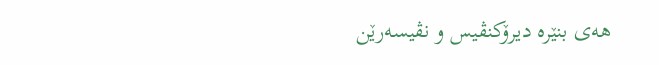هه‌ى بنێره‌ دیرۆكنڤیس و نڤیسه‌رێن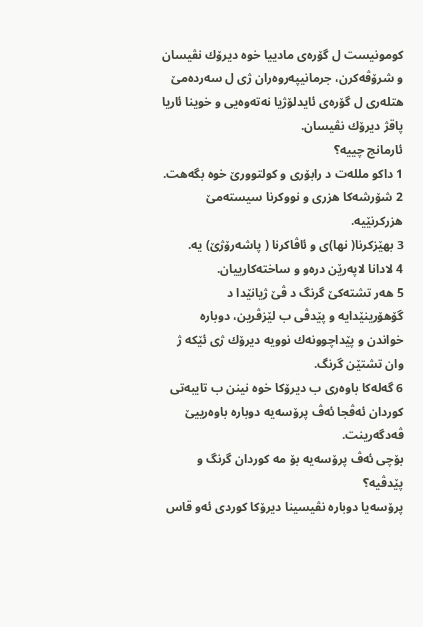كومونیست ل گۆره‌ى مادییا خوه‌ دیرۆك نڤیسان و شرۆڤه‌كرن، جرمانیپه‌روه‌ران ژی ل سه‌رده‌مێ هتله‌رى ل گۆره‌ى ئایدلۆژیا نه‌ته‌وه‌یى و خوینا ئاریا پاقژ دیرۆك نڤیسان.
ئارمانج چییه‌؟
1 داكو ملله‌ت د رابۆرى و كولتوورێ خوه‌ بگه‌هت.
2 شۆرشه‌كا هزرى و نووكرنا سیسته‌مێ هزركرنێیه‌.
3 بهێزكرنا( نها)ى و ئاڤاكرنا ( پاشه‌رۆژێ) یه‌.
4 لادانا لاپه‌رێن دره‌و و ساخته‌كارییان.
5 هه‌ر تشته‌كێ گرنگ د ڤێ ژیانێدا د گۆهۆرینێدایه‌ و پێدڤى ب لێزڤرین، دوباره‌ خواندن و پێداچوونه‌ك نوویه‌ دیرۆك ژی ئێكه‌ ژ وان تشتێن گرنگ.
6 گه‌له‌كا باوه‌رى ب دیرۆكا خوه‌ نینن ب تایبه‌تى كوردان ئه‌ڤجا ئه‌ڤ پرۆسه‌یه‌ دوباره‌ باوه‌رییێ ڤه‌دگه‌رینت.
بۆچى ئه‌ڤ پرۆسه‌یه‌ بۆ مه‌ كوردان گرنگ و پێدڤیه‌؟
پرۆسه‌یا دوباره‌ نڤیسینا دیرۆكا كوردى ئه‌و قاس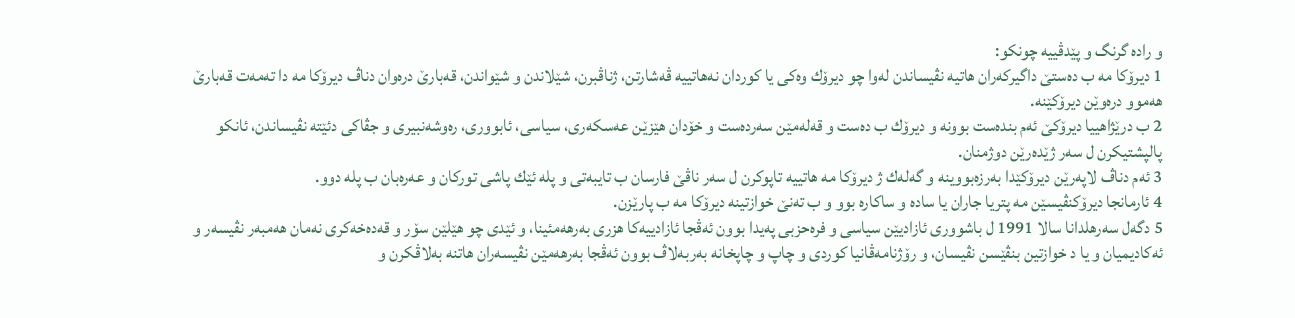و راده‌ گرنگ و پێدڤییه‌ چونكو:
1 دیرۆكا مه‌ ب ده‌ستێ داگیركه‌ران هاتیه‌ نڤیساندن له‌وا چو دیرۆك وه‌كى یا كوردان نه‌هاتییه‌ ڤه‌شارتن، ژناڤبرن، شێلاندن و شێواندن، قه‌بارێ دره‌وان دناڤ دیرۆكا مه‌ دا ته‌مه‌ت قه‌بارێ هه‌موو دره‌وێن دیرۆكێنه‌.
2 ب درێژاهییا دیرۆكێ ئه‌م بنده‌ست بوونه‌ و دیرۆك ب ده‌ست و قه‌له‌مێن سه‌رده‌ست و خۆدان هێزێن عه‌سكه‌رى، سیاسى، ئابوورى، ره‌وشه‌نبیرى و جڤاكى دئێته‌ نڤیساندن، ئانكو پالپشتیكرن ل سه‌ر ژێده‌رێن دوژمنان.
3 ئه‌م دناڤ لاپه‌رێن دیرۆكێدا به‌رزه‌بووینه‌ و گه‌له‌ك ژ دیرۆكا مه‌ هاتییه‌ تاپوكرن ل سه‌ر ناڤێ فارسان ب تایبه‌تى و پله‌ ئێك پاشى توركان و عه‌ره‌بان ب پله‌ دوو.
4 ئارمانجا دیرۆكنڤیسێن مه‌ پتریا جاران یا ساده‌ و ساكاره‌ بوو و ب ته‌نێ خوازتینه‌ دیرۆكا مه‌ ب پارێزن.
5 دگه‌ل سه‌رهلدانا سالا 1991 ل باشوورى ئازادیێن سیاسى و فره‌حزبى په‌یدا بوون ئه‌ڤجا ئازادییه‌كا هزرى به‌رهه‌مئینا، و ئێدى چو هێلێن سۆر و قه‌ده‌خه‌كرى نه‌مان هه‌مبه‌ر نڤیسه‌ر و ئه‌كادیمیان و یا د خوازتین بنڤێسن نڤیسان، و رۆژنامه‌ڤانیا كوردى و چاپ و چاپخانه‌ به‌ربه‌لاڤ بوون ئه‌ڤجا به‌رهه‌مێن نڤیسه‌ران هاتنه‌ به‌لاڤكرن و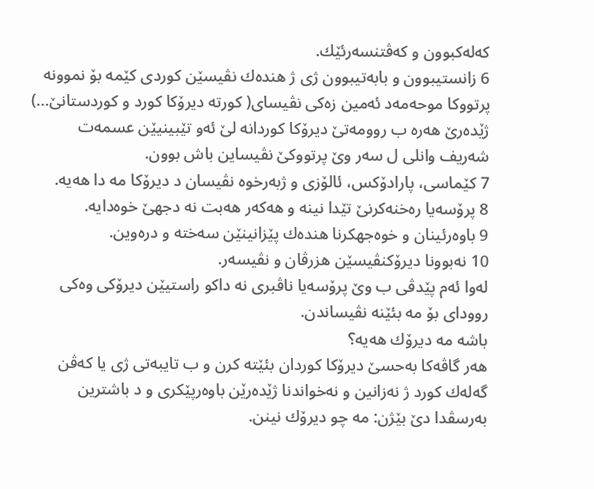كه‌له‌كبوون و كه‌ڤتنسه‌رئێك.
6 زانستیبوون و بابه‌تیبوون ژی ژ هنده‌ك نڤیسێن كوردى كێمه‌ بۆ نموونه‌ پرتووكا موحه‌مه‌د ئه‌مین زه‌كى نڤیساى( كورته‌ دیرۆكا كورد و كوردستانێ…) ژێده‌رێ هه‌ره‌ ب روومه‌تێ دیرۆكا كوردانه‌ لێ ئه‌و تێبینیێن عسمه‌ت شه‌ریف وانلى ل سه‌ر وێ پرتووكێ نڤیساین باش بوون.
7 كێماسى، پارادۆكس، ئالۆزى و ژبه‌رخوه‌ نڤیسان د دیرۆكا مه‌ دا هه‌یه‌.
8 پرۆسه‌یا ره‌خنه‌كرنێ تێدا نینه‌ و هه‌كه‌ر هه‌بت نه‌ دجهێ خوه‌دایه‌.
9 باوه‌رئینان و خوه‌جهكرنا هنده‌ك پێزانینێن سه‌خته‌ و دره‌وین.
10 نه‌بوونا دیرۆكنڤیسێن هزرڤان و نڤیسه‌ر.
له‌وا ئه‌م پێدڤى ب وێ پرۆسه‌یا ناڤبرى نه‌ داكو راستیێن دیرۆكى وه‌كى رووداى بۆ مه‌ بئێنه‌ نڤیساندن.
باشه‌ مه‌ دیرۆك هه‌یه‌؟
هه‌ر گاڤه‌كا به‌حسێ دیرۆكا كوردان بئێته‌ كرن و ب تایبه‌تى ژی یا كه‌ڤن گه‌له‌ك كورد ژ نه‌زانین و نه‌خواندنا ژێده‌رێن باوه‌رپێكرى و د باشترین به‌رسڤدا دێ بێژن: مه‌ چو دیرۆك نینن.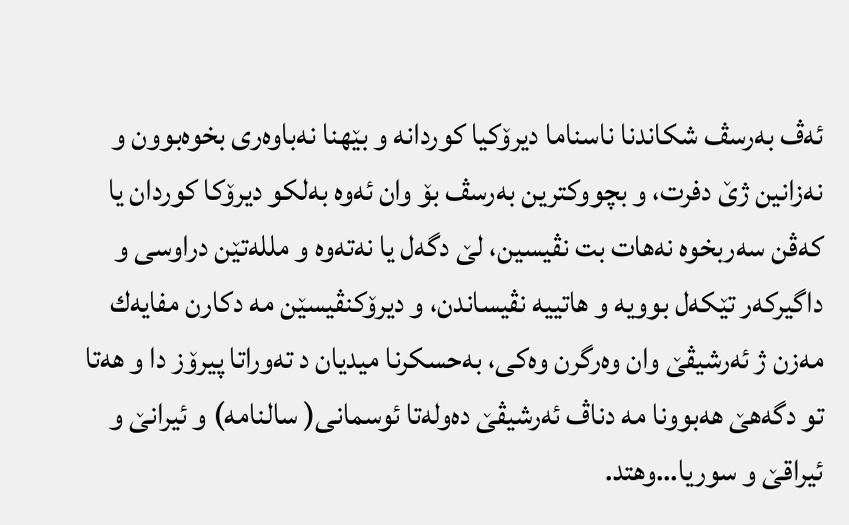ئه‌ڤ به‌رسڤ شكاندنا ناسناما دیرۆكیا كوردانه‌ و بێهنا نه‌باوه‌رى بخوه‌بوون و نه‌زانین ژێ دفرت، و بچووكترین به‌رسڤ بۆ وان ئه‌وه‌ به‌لكو دیرۆكا كوردان یا كه‌ڤن سه‌ربخوه‌ نه‌هات بت نڤیسین، لێ دگه‌ل یا نه‌ته‌وه‌ و ملله‌تێن دراوسى و داگیركه‌ر تێكه‌ل بوویه‌ و هاتییه‌ نڤیساندن، و دیرۆكنڤیسێن مه‌ دكارن مفایه‌ك مه‌زن ژ ئه‌رشیڤێ وان وه‌رگرن وه‌كى، به‌حسكرنا میدیان د ته‌وراتا پیرۆز دا و هه‌تا تو دگه‌هێ هه‌بوونا مه‌ دناڤ ئه‌رشیڤێ ده‌وله‌تا ئوسمانى( سالنامه‌) و ئیرانێ و ئیراقێ و سوریا…وهتد.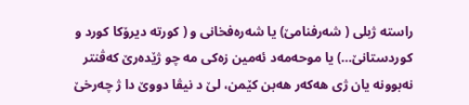راسته‌ ژبلى ( شه‌رفنامێ) یا شه‌ره‌فخانى و ( كورته‌ دیرۆكا كورد و كوردستانێ…) یا موحه‌مه‌د ئه‌مین زه‌كى مه‌ چو ژێده‌رێ كه‌ڤنتر نه‌بوونه‌ یان ژی هه‌كه‌ر هه‌بن كێمن، لێ د نیڤا دووێ دا ژ چه‌رخێ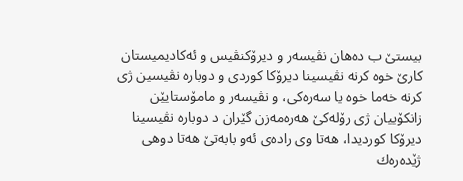بیستێ ب ده‌هان نڤیسه‌ر و دیرۆكنڤیس و ئه‌كادیمیستان كارێ خوه‌ كرنه‌ نڤیسینا دیرۆكا كوردى و دوباره‌ نڤیسین ژی كرنه‌ خه‌ما خوه‌ یا سه‌ره‌كى، و نڤیسه‌ر و مامۆستایێن زانكۆییان ژی رۆله‌كێ هه‌ره‌مه‌زن گێران د دوباره‌ نڤیسینا دیرۆكا كوردیدا، هه‌تا وى راده‌ى ئه‌و بابه‌تێ هه‌تا دوهى ژێده‌ره‌ك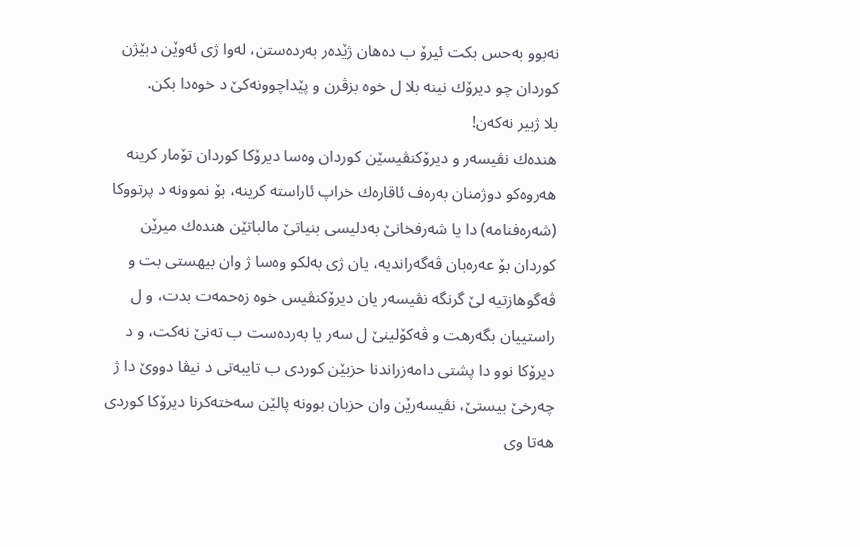نه‌بوو به‌حس بكت ئیرۆ ب ده‌هان ژێده‌ر به‌رده‌ستن، له‌وا ژی ئه‌وێن دبێژن كوردان چو دیرۆك نینه‌ بلا ل خوه‌ بزڤرن و پێداچوونه‌كێ د خوه‌دا بكن.
بلا ژبیر نه‌كه‌ن!
هنده‌ك نڤیسه‌ر و دیرۆكنڤیسێن كوردان وه‌سا دیرۆكا كوردان تۆمار كرینه‌ هه‌روه‌كو دوژمنان به‌ره‌ف ئاقاره‌ك خراپ ئاراسته‌ كرینه‌، بۆ نموونه‌ د پرتووكا (شه‌ره‌فنامه‌) دا یا شه‌رفخانێ به‌دلیسى بنیاتێ مالباتێن هنده‌ك میرێن كوردان بۆ عه‌ره‌بان ڤه‌گه‌راندیه‌، یان ژی به‌لكو وه‌سا ژ وان بیهستى بت و ڤه‌گوهازتیه‌ لێ گرنگه‌ نڤیسه‌ر یان دیرۆكنڤیس خوه‌ زه‌حمه‌ت بدت، و ل راستییان بگه‌رهت و ڤه‌كۆلینێ ل سه‌ر یا به‌رده‌ست ب ته‌نێ نه‌كت، و د دیرۆكا نوو دا پشتى دامه‌زراندنا حزبێن كوردى ب تایبه‌تى د نیڤا دووێ دا ژ چه‌رخێ بیستێ، نڤیسه‌رێن وان حزبان بوونه‌ پالێن سه‌خته‌كرنا دیرۆكا كوردى هه‌تا وى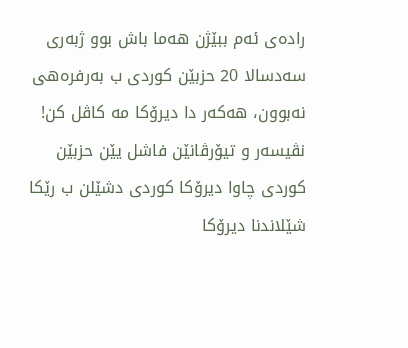راده‌ى ئه‌م ببێژن هه‌ما باش بوو ژبه‌رى سه‌دسالا 20 حزبێن كوردى ب به‌رفره‌هى نه‌بوون، هه‌كه‌ر دا دیرۆكا مه‌ كاڤل كن! نڤیسه‌ر و تیۆرڤانێن فاشل یێن حزبێن كوردى چاوا دیرۆكا كوردى دشێلن ب رێكا شێلاندنا دیرۆكا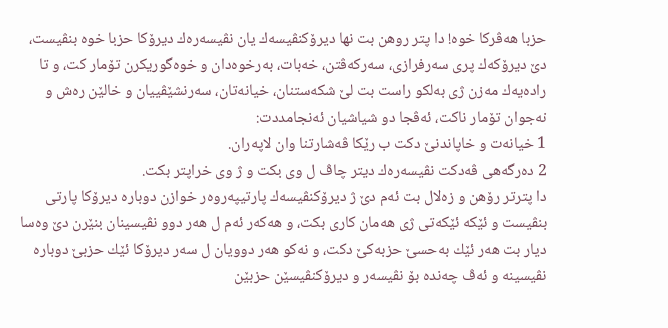حزبا هه‌ڤركا خوه‌! دا پتر روهن بت نها دیرۆكنڤیسه‌ك یان نڤیسه‌ره‌ك دیرۆكا حزبا خوه‌ بنڤیست، دێ دیرۆكه‌ك پرى سه‌رفرازى، سه‌ركه‌ڤتن، خه‌بات، به‌رخوه‌دان و خوه‌گوریكرن تۆمار كت، و تا راده‌یه‌ك مه‌زن ژی به‌لكو راست بت لێ شكه‌ستنان، خیانه‌تان، سه‌رنشێڤییان و خالێن ره‌ش و نه‌جوان تۆمار ناكت، ئه‌ڤجا دو شیاشیان ئه‌نجامددت:
1 خیانه‌ت و خاپاندنێ دكت ب رێكا ڤه‌شارتنا وان لاپه‌ران.
2 ده‌رگه‌هى ڤه‌دكت نڤیسه‌ره‌ك دیتر چاڤ ل وى بكت و ژ وى خراپتر بكت.
دا پترتر رۆهن و زه‌لال بت ئه‌م دێ ژ دیرۆكنڤیسه‌ك پارتیپه‌روه‌ر خوازن دوباره‌ دیرۆكا پارتى بنڤیست و ئێكه‌ ئێكه‌تى ژی هه‌مان كارى بكت، و هه‌كه‌ر ئه‌م ل هه‌ر دوو نڤیسینان بنێرن دێ وه‌سا دیار بت هه‌ر ئێك به‌حسێ حزبه‌كێ دكت، و نه‌كو هه‌ر دوویان ل سه‌ر دیرۆكا ئێك حزبێ دوباره‌ نڤیسینه‌ و ئه‌ڤ چه‌نده‌ بۆ نڤیسه‌ر و دیرۆكنڤیسێن حزبێن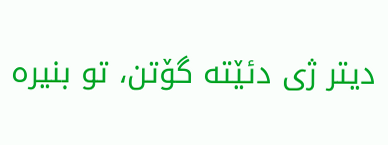دیتر ژی دئێته‌ گۆتن، تو بنیره‌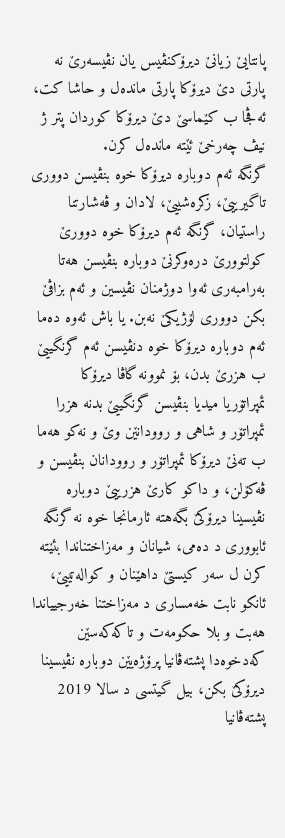پانتایێ زیانێ دیرۆكنڤیس یان نڤیسه‌رێ نه‌ پارتى دێ دیرۆكا پارتى مانده‌ل و حاشا كت، ئه‌ڤجا ب كێماسێ دێ دیرۆكا كوردان پتر ژ نیڤ چه‌رخێ ئێته‌ مانده‌ل كرن.
گرنگه‌ ئه‌م دوباره‌ دیرۆكا خوه‌ بنڤیسن دوورى تاگیرییێ، زكره‌شییێ، لادان و ڤه‌شارتنا راستیان، گرنگه‌ ئه‌م دیرۆكا خوه‌ دوورێ كولتوورێ دره‌وكرنێ دوباره‌ بنڤیسن هه‌تا به‌رامبه‌رى ئه‌وا دوژمنان نڤیسین و ئه‌م بزاڤێ بكن دوورى لۆژیكێ نه‌بن. یا باش ئه‌وه‌ ده‌ما ئه‌م دوباره‌ دیرۆكا خوه‌ دنڤیسن ئه‌م گرنگییێ ب هزرێ بدن، بۆ نموونه‌ گاڤا دیرۆكا ئمپراتۆریا میدیا بنڤیسن گرنگییێ بدنه‌ هزرا ئمپراتۆر و شاهی و روودانێن وێ و نه‌كو هه‌ما ب ته‌نێ دیرۆكا ئمپراتۆر و روودانان بنڤیسن و ڤه‌كۆلن، و داكو كارێ هزرییێ دوباره‌ نڤیسینا دیرۆكێ بگه‌هته‌ ئارمانجا خوه‌ نه‌ گرنگه‌ ئابوورى د ده‌مى، شیانان و مه‌زاختناندا بئێته‌ كرن ل سه‌ر كیستێ داهێنان و كواله‌تییێ، ئانكو نابت خه‌مسارى د مه‌زاختنا خه‌رجییاندا هه‌بت و بلا حكومه‌ت و تاكه‌كه‌سێن كه‌دخوه‌دا پشته‌ڤانیا پرۆژه‌یێن دوباره‌ نڤیسینا دیرۆكێ بكن، بیل گیتسى د سالا 2019 پشته‌ڤانیا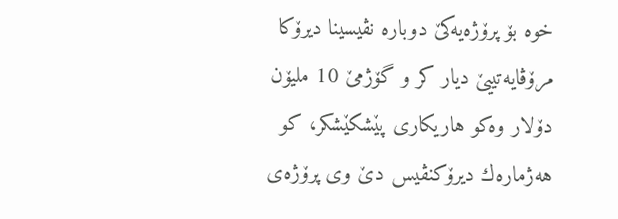خوه‌ بۆ پرۆژه‌یه‌كێ دوباره‌ نڤیسینا دیرۆكا مرۆڤایه‌تییێ دیار كر و گۆژمێ 10 ملیۆن دۆلار وه‌كو هاریكارى پێشكێشكر، كو هه‌ژماره‌ك دیرۆكنڤیس دێ وى پرۆژه‌ى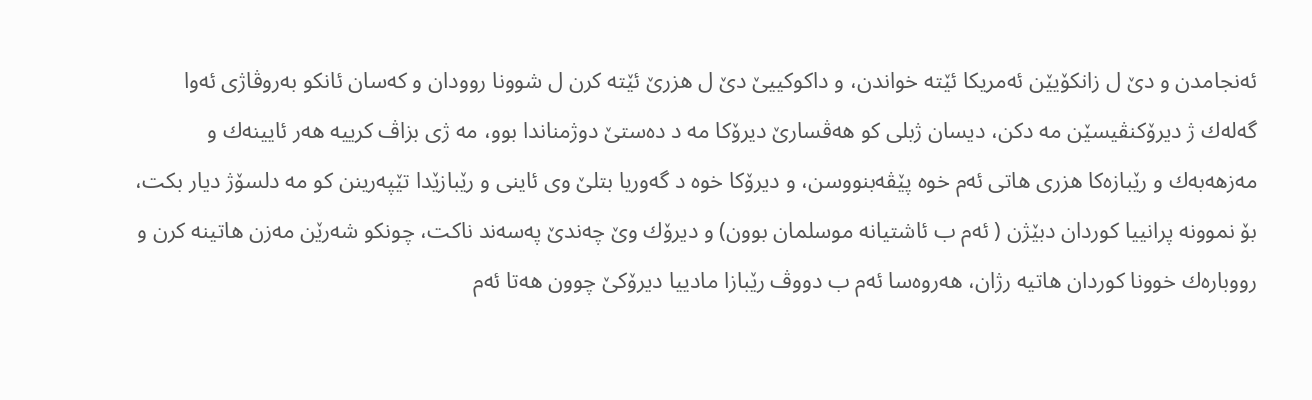ئه‌نجامدن و دێ ل زانكۆیێن ئه‌مریكا ئێته‌ خواندن، و داكوكییێ دێ ل هزرێ ئێته‌ كرن ل شوونا روودان و كه‌سان ئانكو به‌روڤاژى ئه‌وا گه‌له‌ك ژ دیرۆكنڤیسێن مه‌ دكن، دیسان ژبلى كو هه‌ڤسارێ دیرۆكا مه‌ د ده‌ستێ دوژمناندا بوو، مه‌ ژی بزاڤ كرییه‌ هه‌ر ئایینه‌ك و مه‌زهه‌به‌ك و رێبازه‌كا هزرى هاتى ئه‌م خوه‌ پێڤه‌بنووسن، و دیرۆكا خوه‌ د گه‌وریا بتلێ وى ئاینى و رێبازێدا تێپه‌رینن كو مه‌ دلسۆژ دیار بكت، بۆ نموونه‌ پرانییا كوردان دبێژن ( ئه‌م ب ئاشتیانه‌ موسلمان بوون) و دیرۆك وێ چه‌ندێ په‌سه‌ند ناكت، چونكو شه‌رێن مه‌زن هاتینه‌ كرن و رووباره‌ك خوونا كوردان هاتیه‌ رژان، هه‌روه‌سا ئه‌م ب دووڤ رێبازا مادییا دیرۆكێ چوون هه‌تا ئه‌م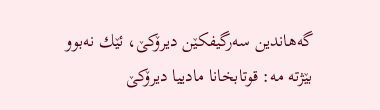گه‌هاندین سه‌رگیفكێن دیرۆكێ، ئێك نه‌بوو بێژته‌ مه‌: قوتابخانا مادییا دیرۆكێ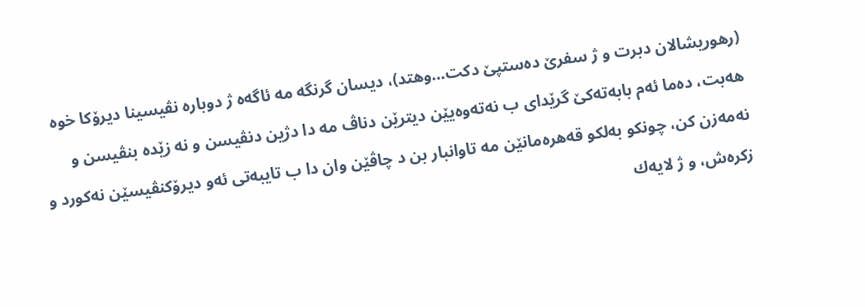(رهوریشالان دبرت و ژ سفرێ ده‌ستپێ دكت…وهتد)، دیسان گرنگه‌ مه‌ ئاگه‌ه ژ دوباره‌ نڤیسینا دیرۆكا خوه‌ هه‌بت، ده‌ما ئه‌م بابه‌ته‌كێ گرێداى ب نه‌ته‌وه‌یێن دیترێن دناڤ مه‌ دا دژین دنڤیسن و نه‌ زێده‌ بنڤیسن و نه‌مه‌زن كن، چونكو به‌لكو قه‌هره‌مانێن مه‌ تاوانبار بن د چاڤێن وان دا ب تایبه‌تى ئه‌و دیرۆكنڤیسێن نه‌كورد و زكره‌ش، و ژ لایه‌ك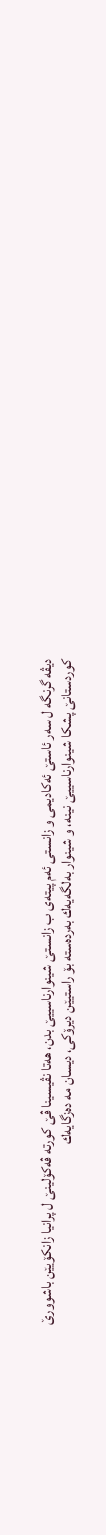دیڤه‌ گرنگه‌ ل سه‌ر ئاستێ ئه‌كادیمى و زانستى ئه‌م پیته‌ى ب زانستێ شینوارناسییێ بدن، هه‌تا نڤیسینا ڤێ كورته‌ ڤه‌كۆلینێ ل پرانیا زانكۆیێن باشوورێ كوردستانێ پشكا شینوارناسییێ نینه‌، و شینوار به‌لگه‌یه‌ك به‌رده‌سته‌ بۆ راستیێن دیرۆكى، دیسان مه‌ ده‌زگایه‌ك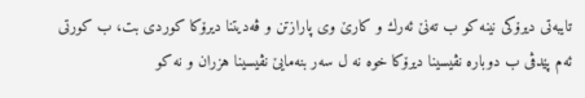تایبه‌تى دیرۆكى نینه‌ كو ب ته‌نێ ئه‌رك و كارێ وى پارازتن و ڤه‌دیتنا دیرۆكا كوردى بت، ب كورتى ئه‌م پێدڤى ب دوباره‌ نڤیسینا دیرۆكا خوه‌ نه‌ ل سه‌ر بنه‌مایێ نڤیسینا هزران و نه‌ كو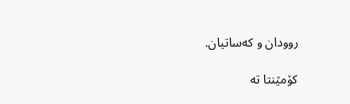روودان و كه‌ساتیان.

کۆمێنتا تە